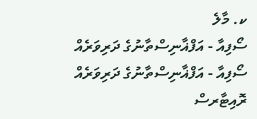ކ. މާލެ
ސޯފިއާ - އަފްޣާނިސްތާނުގެ ދަރިވަރެއް
ސޯފިއާ - އަފްޣާނިސްތާނުގެ ދަރިވަރެއް
ރޮއިޓާރސް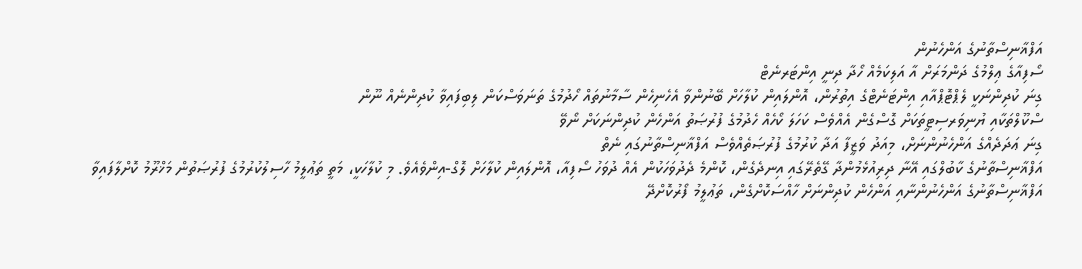އަފްޣާނިސްތާނުގެ އަންހެނުން
ސޯފިއާގެ ޢިލްމުގެ ދަންމަރަށް އާ އަލިކަމެއް ހޯދާ ދިނީ އިންޓަރނެޓް
ގިނަ ކުދިންނަކީ ލެޕްޓޮޕްއާއި އިންޓަނެޓްގެ އިތުރުން، އޮންލައިން ކުލާހަށް ބޭނުންވާ އެހެނިހެން ސާމާނުތައް ހޯދުމުގެ ތަނަވަސްކަން ލިބިފައިވާ ކުދިންނެއް ނޫން
ސްކޫލްތަކާއި ޔުނިވަރސިޓީތަކަށް ގޮސްގެން އެއްވެސް ކަހަލަ ކޯހެއް ހެދުމުގެ ފުރުޞަތު އަންހެން ކުދިންނަކަށް ނޯވޭ
ގިނަ ޢަދަދެއްގެ އަންހެނުންނަށް، މިއަދު ވަޒީފާ އަދާ ކުރުމުގެ ފުރުޞަތެއްވެސް އަފްޣާނިސްތާނުގައި ނެތް
އަފްޣާނިސްތާނުގެ ކާބުލްގައި އޭނާ ދިރިއުޅެމުންދާ ގޭތެރޭގައި އިނދެގެން، ކޮންމެ ދެދުވަހަކުން އެއް ދުވަހު ސޯފިއާ، އޮންލައިން ކުލާހަށް ލޮގް-އިންވެއެވެ. މި ކުލާހަކީ، މަތީ ތަޢުލީމު ހާސިލުކުރުމުގެ ފުރުޞަތުން މަޚްރޫމު ކޮށްލާފައިވާ އަފްޣާނިސްތާނުގެ އަންހެނުންނާއި އަންހެން ކުދިންނަށް ހާއްސަކޮށްގެން، ތަޢުލީމު ފޯރުކޮށްދޭ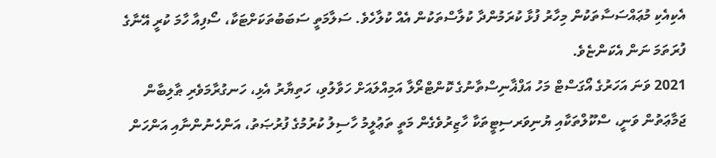އެކިއެކި މުޢައްސަސާތަކުން މިހާރު ފުޅާ ކުރަމުންދާ ކުލާސްތަކުން އެއް ކުލާހެވެ. ސަލާމަތީ ސަބަބުތަކަށްޓަކާ، ސޯފިއާ ހާމަ ކުރީ އޭނާގެ ފުރަތަމަ ނަން އެކަންޏެވެ.
2021 ވަނަ އަހަރުގެ އޯގަސްޓް މަހު އަފްޣާނިސްތާނުގެ ކޮންޓްރޯލާ އަމިއްލައަށް ހަވާލުވި، ހަތިޔާރު އެޅި، ހަނގުރާމަވެރި ޠާލިބާން ޖަމާޢަތުން ވަނީ، ސްކޫލްތަކާއި ޔުނިވަރސިޓީތަކާ ހާޒިރުވެގެން މަތީ ތަޢުލީމު ހާސިލު ކުރުމުގެ ފުރުޞަތު، އަންހެނުންނާއި އަންހަން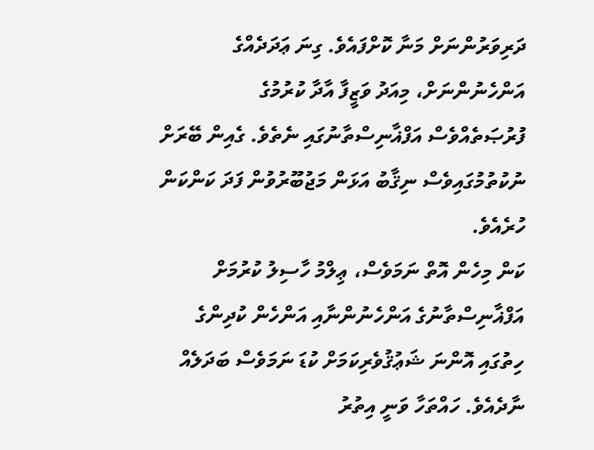ދަރިވަރުންނަށް މަނާ ކޮށްފައެވެ. ގިނަ ޢަދަދެއްގެ އަންހެނުންނަށް، މިއަދު ވަޒީފާ އާދާ ކުރުމުގެ ފުރުޞަތެއްވެސް އަފްޣާނިސްތާނުގައި ނެތެވެ. ގެއިން ބޭރަށް ނުކުތުމުގައިވެސް ނިޤާބު އަޅަން މަޖުބޫރުވުން ފަދަ ކަންކަން ހުރެއެވެ.
ކަން މިހެން އޮތް ނަމަވެސް، ޢިލްމު ހާސިލު ކުރުމަށް އަފްޣާނިސްތާނުގެ އަންހެނުންނާއި އަންހެން ކުދިންގެ ހިތުގައި އޮންނަ ޝަޢުޤުވެރިކަމަށް ކުޑަ ނަމަވެސް ބަދަލެއް ނާދެއެވެ. ހައްތަހާ ވަނީ އިތުރު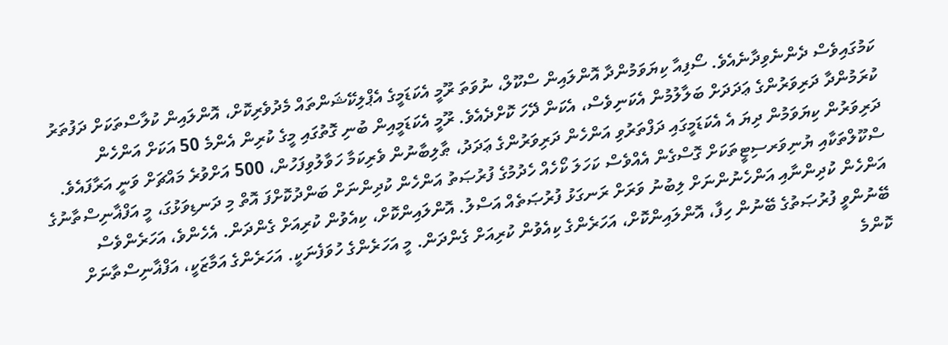ކަމުގައިވެސް ދެންނެވިދާނެއެވެ. ސޯފިއާ ކިޔަވަމުންދާ އޮންލައިން ސްކޫލް، ނުވަތަ ރޫމީ އެކަޑަމީގެ އެޕްލިކޭޝަންތައް މެދުވެރިކޮށް، އޮންލައިން ކުލާސްތަކަށް ދަފުތަރު ކުރަމުންދާ ދަރިވަރުންގެ ޢަދަދަށް ބަލާލުމުން އެކަނިވެސް، އެކަން ދޭހަ ކޮށްދެއެވެ. ރޫމީ އެކަޑަމީއިން ބުނި ގޮތުގައި މީގެ ކުރިން އެންމެ 50 އަކަށް އަންހެން ދަރިވަރުން ކިޔަވަމުން ދިޔަ އެ އެކަޑަމީގައި ދަފްތަރުވި އަންހެން ދަރިވަރުންގެ ޢަދަދު، ޠާލިބާނުން ވެރިކަމާ ހަވާލުވިފަހުން، 500 އަށްވުރެ މައްޗަށް ވަނީ އަރާފައެވެ.
ސްކޫލްތަކާއި ޔުނިވަރސިޓީތަކަށް ގޮސްގެން އެއްވެސް ކަހަލަ ކޯހެއް ހެދުމުގެ ފުރުޞަތު އަންހެން ކުދިންނަށް ބަންދުކޮށްފަ އޮތް މި ދަނޑިވަޅުގަ، މީ އަފްޣާނިސްތާނުގެ އަންހެން ކުދިންނާއި އަންހެނުންނަށް ލިބުނު ވަރަށް ރަނގަޅު ފުރުޞަތެއް އަސްލު. އޮންލައިންކޮށް، ކިއެވުން ކުރިއަށް ގެންދަން. އެހެންވެ، އަހަރެންވެސް ބޭނުންވީ ފުރުޞަތުގެ ބޭނުން ހިފާ، އޮންލައިންކޮށް، އަހަރެންގެ ކިއެވުން ކުރިއަށް ގެންދަން. މީ އަހަރެންގެ ހުވަފެނަކީ. އަހަރެންގެ އަމާޒަކީ، އަފްޣާނިސްތާނަށް ކޮންމެ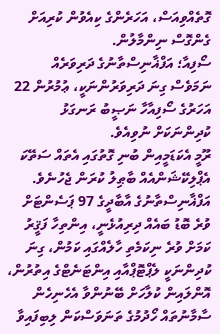ގޮތެއްވިއަސް، އަހަރެންގެ ކިއެވުން ކުރިއަށް ގެންގޮސް ނިންމާލުން.
ސޯފިއާ؛ އަފްޣާނިސްތާނުގެ ދަރިވަރެއް
ނަމަވެސް ގިނަ ދަރިވަރުންނަކީ، ޢުމުރުން 22 އަހަރުގެ ސޯފިއާހާ ނަޞީބު ރަނގަޅު ކުދިންނަކަށް ނުވިއެވެ.
ރޫމީ އެކަޑަމީއިން ބުނި ގޮތުގައި އެތައް ސަތޭކަ އެޕްލިކޭޝަންއެއް ބާޠިލު ކުރަން ޖެހުނެވެ. އަފްޣާނިސްތާނުގެ އާބާދީގެ 97 ޕަސެންޓަށް ވުރެ ބޮޑު ބައެއް ދިރިއުޅެނީ، އިންތިހާ ފަޤީރު ކަމަށް ވުރެ ނިކަމެތި ހާލެއްގައި ކަމުން، ގިނަ ކުދިންނަކީ ލެޕްޓޮޕްއާއި އިންޓަނެޓްގެ އިތުރުން، އޮންލައިން ކުލާހަށް ބޭނުންވާ އެހެނިހެން ސާމާނުތައް ހޯދުމުގެ ތަނަވަސްކަން ލިބިފައިވާ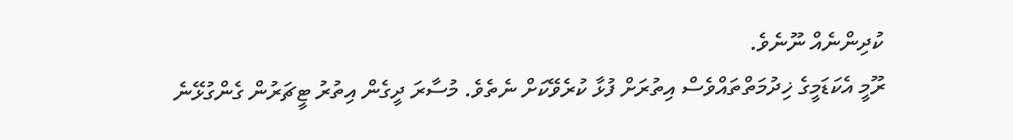ކުދިންނެއް ނޫނެވެ.
ރޫމީ އެކަޑަމީގެ ޚިދުމަތްތައްވެސް އިތުރަށް ފުޅާ ކުރެވޭކަށް ނެތެވެ. މުސާރަ ދީގެން އިތުރު ޓީޗަރުން ގެންގުޅޭނެ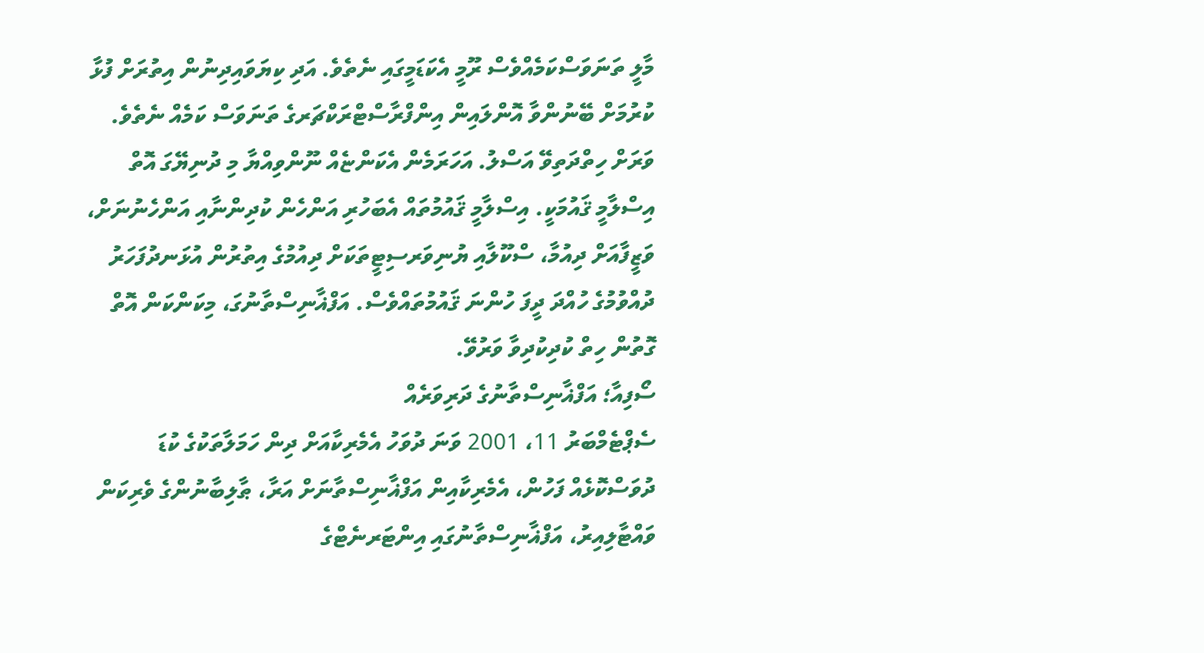މާލީ ތަނަވަސްކަމެއްވެސް ރޫމީ އެކަޑަމީގައި ނެތެވެ. އަދި ކިޔަވައިދިނުން އިތުރަށް ފުޅާ ކުރުމަށް ބޭނުންވާ އޮންލައިން އިންފްރާސްޓްރަކްޗަރގެ ތަނަވަސް ކަމެއް ނެތެވެ.
ވަރަށް ހިތްދަތިވޭ އަސްލު. އަހަރަމެން އެކަންޏެއް ނޫންވިއްޔާ މި ދުނިޔޭގަ އޮތް އިސްލާމީ ޤައުމަކީ. އިސްލާމީ ޤައުމުތައް އެބަހުރި އަންހެން ކުދިންނާއި އަންހެނުނަށް، ވަޒީފާއަށް ދިއުމާ، ސްކޫލާއި ޔުނިވަރސިޓީތަކަށް ދިއުމުގެ އިތުރުން އުޅަނދުފަހަރު ދުއްވުމުގެ ހުއްދަ ދީފަ ހުންނަ ޤައުމުތައްވެސް. އަފްޣާނިސްތާނުގަ، މިކަންކަން އޮތް ގޮތުން ހިތް ކުދިކުދިވާ ވަރުވޭ.
ސޯފިއާ؛ އަފްޣާނިސްތާނުގެ ދަރިވަރެއް
ސެޕްޓެމްބަރު 11، 2001 ވަނަ ދުވަހު އެމެރިކާއަށް ދިން ހަމަލާތަކުގެ ކުޑަ ދުވަސްކޮޅެއް ފަހުން، އެމެރިކާއިން އަފްޣާނިސްތާނަށް އަރާ، ޠާލިބާނުންގެ ވެރިކަން ވައްޓާލިއިރު، އަފްޣާނިސްތާނުގައި އިންޓަރނެޓްގެ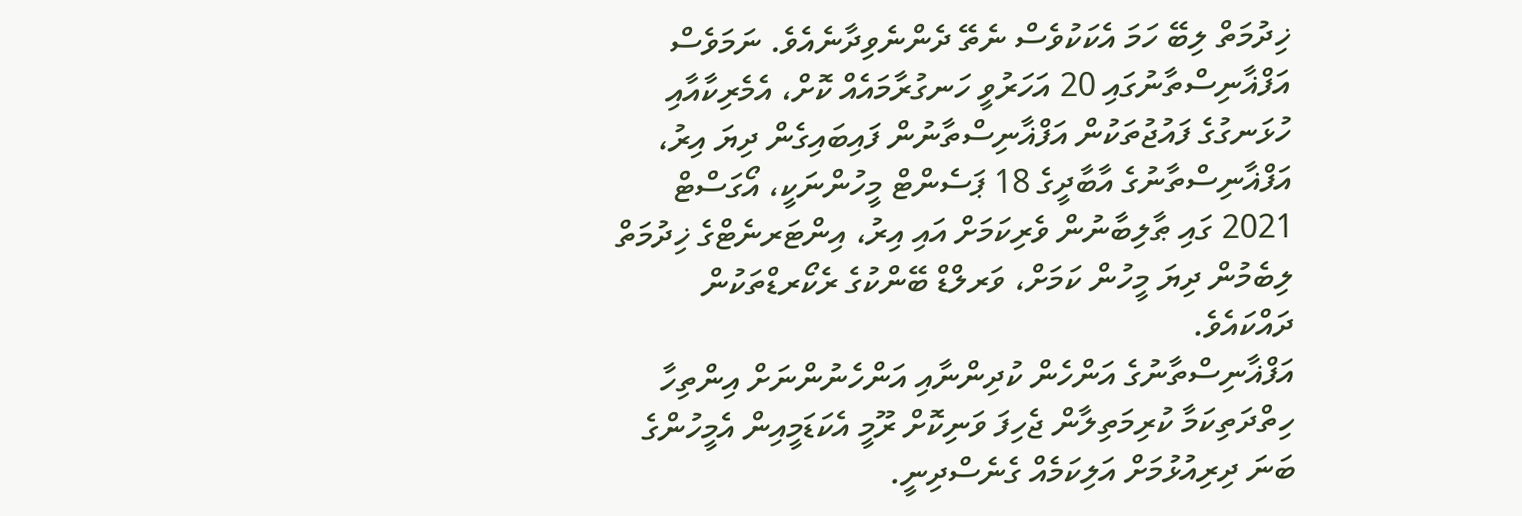ޚިދުމަތް ލިބޭ ހަމަ އެކަކުވެސް ނެތޭ ދެންނެވިދާނެއެވެ. ނަމަވެސް އަފްޣާނިސްތާނުގައި 20 އަހަރުވީ ހަނގުރާމައެއް ކޮށް، އެމެރިކާއާއި ހުޅަނގުގެ ފައުޖުތަކުން އަފްޣާނިސްތާނުން ފައިބައިގެން ދިޔަ އިރު، އަފްޣާނިސްތާނުގެ އާބާދީގެ 18 ޕަސެންޓް މީހުންނަކީ، އޯގަސްޓް 2021 ގައި ޠާލިބާނުން ވެރިކަމަށް އައި އިރު، އިންޓަރނެޓްގެ ޚިދުމަތް ލިބެމުން ދިޔަ މީހުން ކަމަށް، ވަރލްޑް ބޭންކުގެ ރެކޯރޑްތަކުން ދައްކައެވެ.
އަފްޣާނިސްތާނުގެ އަންހެން ކުދިންނާއި އަންހެނުންނަށް އިންތިހާ ހިތްދަތިކަމާ ކުރިމަތިލާން ޖެހިފަ ވަނިކޮށް ރޫމީ އެކަޑަމީއިން އެމީހުންގެ ބަނަ ދިރިއުޅުމަށް އަލިކަމެއް ގެނެސްދިނީ.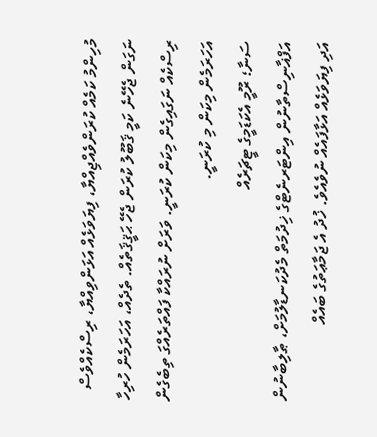މުހިންމު ކަމެއް ކުރަންވެއްޖިއްޔާ، ފިޔަވަޅެއް އަޅަންވިއްޔާ، ރިސްކެއްވެސް ނަގަން ޖެހޭނެ ކަމީ ޤަބޫލު ކުރަން ޖެހޭ ޙަޤީޤަތެއް. ތެދެއް، އަހަރަމެން ހުރިހާ ރިސްކެއް ނަގައިގެން މިކަން ކުރަނީ. ވަރަށް ނުރައްކާ ފައްތަރެއްގަ ތިބެގެން އަހަރަމެން މިކަން މި ކުރަނީ.
ސަނާ؛ ރޫމީ އެކަޑަމީގެ ޓީޗަރެއް
އަފްޣާނިސްތާނުން އިންޓަރނެޓްގެ ޚިދުމަތް މެދުކަނޑާލުމަށް، ޠާލިބާނުން އަދި ފިޔަވަޅެއް އަޅާފައެއް ނުވެއެވެ. ޚުދު އެ ޖަމާޢަތުގެ ބައެއް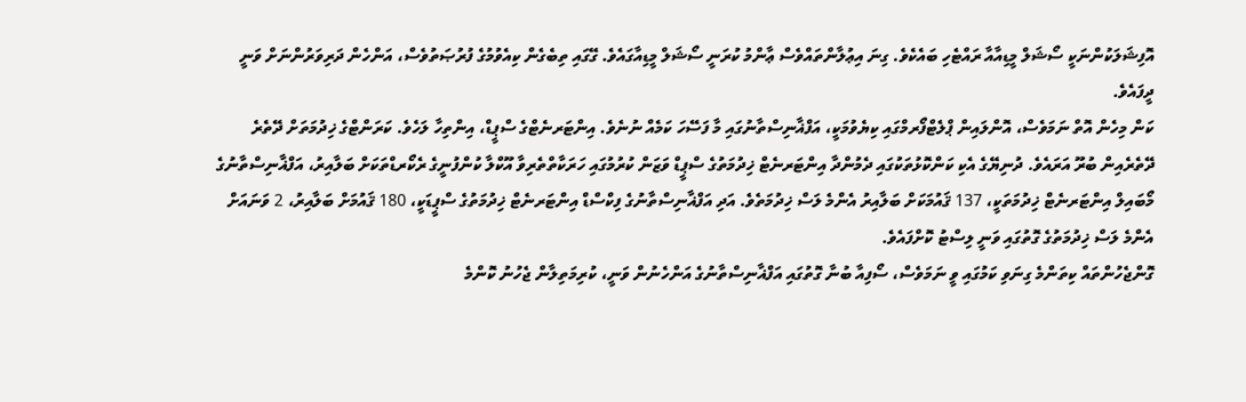އޮފިޝަލަކުންނަކީ ސޯޝަލް މީޑިއާއާ ރައްޓެހި ބައެކެވެ. ގިނަ އިޢުލާންތައްވެސް ޢާންމު ކުރަނީ ސޯޝަލް މީޑިއާގައެވެ. ގޭގައި ތިބެގެން ކިއެވުމުގެ ފުރުޞަތުވެސް، އަންހެން ދަރިވަރުންނަށް ވަނީ ދީފައެވެ.
ކަން މިހެން އޮތް ނަމަވެސް، އޮންލައިން ޕްލެޓްފޯރމްގައި ކިޔެވުމަކީ، އަފްޣާނިސްތާނުގައި މާ ފަސޭހަ ކަމެއް ނުނެވެ. އިންޓަރނެޓްގެ ސްޕީޑް، އިންތިހާ ލަހެވެ. ކަރަންޓްގެ ޚިދުމަތަށް ދޭތެރެ ދޭތެރެއިން ބުރޫ އަރައެވެ. ދުނިޔޭގެ އެކި ކަންކޮޅުތަކުގައި ދެމުންދާ އިންޓަރނެޓް ޚިދުމަތުގެ ސްޕީޑް ވަޒަން ކުރުމުގައި ހަރަކާތްތެރިވާ އޫކްލާ ކުންފުނީގެ ރެކޯރޑްތަކަށް ބަލާއިރު، އަފްޣާނިސްތާނުގެ މޯބައިލް އިންޓަރނެޓް ޚިދުމަތަކީ، 137 ޤައުމަކަށް ބަލާއިރު އެންމެ ލަސް ޚިދުމަތެވެ. އަދި އަފްޣާނިސްތާނުގެ ފިކްސްޑް އިންޓަރނެޓް ޚިދުމަތުގެ ސްޕީޑަކީ، 180 ޤައުމަށް ބަލާއިރު، 2 ވަނައަށް އެންމެ ލަސް ޚިދުމަތުގެ ގޮތުގައި ވަނީ ލިސްޓު ކޮށްފައެވެ.
ގޮންޖެހުންތައް ކިތަންމެ ގިނަވި ކަމުގައި ވީ ނަމަވެސް، ސޯފިއާ ބުނާ ގޮތުގައި އަފްޣާނިސްތާނުގެ އަންހެނުން ވަނީ، ކުރިމަތިލާން ޖެހުނު ކޮންމެ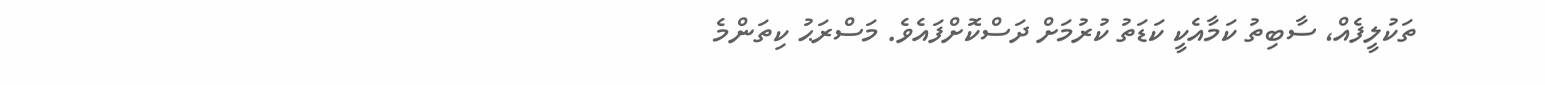ތަކުލީފެއް، ސާބިތު ކަމާއެކީ ކަޑަތު ކުރުމަށް ދަސްކޮށްފައެވެ. މަސްރަޙު ކިތަންމެ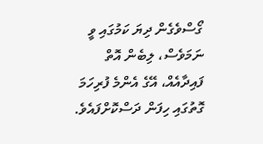ގޯސްވެގެން ދިޔަ ކަމުގައި ވީ ނަމަވެސް، ލިބެން އޮތް ފައިދާއެއް، އޭގެ އެންމެ ފުރިހަމަ ގޮތުގައި ހިފަން ދަސްކޮށްފައެވެ.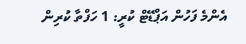އެންމެ ފަހުން އަޕްޑޭޓް ކުރީ: 1 ހަފްތާ ކުރިން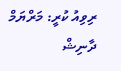ރިވިއު ކުރީ: މަރްޔަމް ދާނިޝް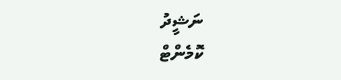ނަޝީދު
ކޮމެންޓް